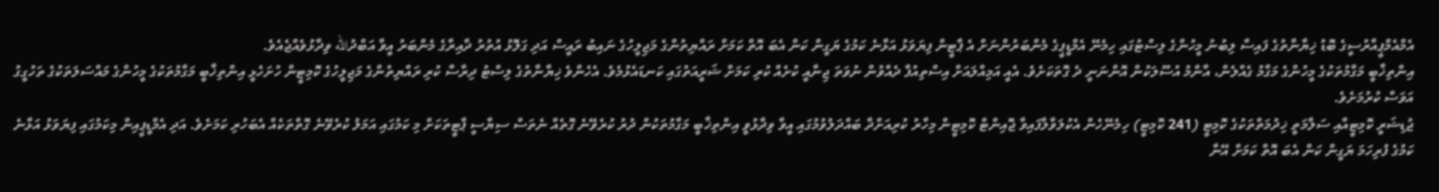އެމްއެމްޕީއާރުސީގެ ބޮޑު ޚިޔާނާތުގެ ފައިސާ ލިބުނު މީހުންގެ ލިސްޓުގައި ހިމެނޭ އެމްޑީޕީގެ މެންބަރުންނަށް އެ ޕާޓީން ފިޔަވަޅު އަޅާނެ ކަމުގެ ޔަގީން ކަން އެބަ އޮތް ކަމަށް ރައްޔިތުންގެ މަޖިލީހުގެ ނައިބު ރައީސް އަދި ގަލޮޅު އުތުރު ދާއިރާގެ މެންބަރު އީވާ އަބްދުالله ވިދާޅުވެއްޖެއެވެ.
އިންތިޚާބީ މަގާމުތަކުގެ މީހުންގެ މަގާމު ގެއްލެން، އާންމު އުސޫލަކުން އޮންނަނީ ދެ ގޮތަކަށެވެ. އެއީ އަމިއްލައަށް އިސްތިއުފާ ދެއްވުން ނުވަތަ ޖިނާއީ ކުށެއް ކުރި ކަމަށް ޝަރީއަތުގައި ކަނޑައެޅުމެވެ. އެހެންވެ ޚިޔާނާތުގެ ލިސްޓު ދިރާސާ ކުރި ރައްޔިތުންގެ މަޖިލީހުގެ ކޮމިޓީން ހުށަހެޅީ އިންތިޚާބީ މަގާމުތަކުގެ މީހުންގެ މައްސަލަތަކުގެ ތަހުގީގު އަވަސް ކުރުމަށެވެ.
ޖުޑިޝަރީ ކޮމިޓީއާއި ސަލާމަތީ ޚިދުމަތްތަކުގެ ކޮމިޓީ (241 ކޮމިޓީ) ހިމެނޭހެން އެކުލަވާލާފައިވާ ޖޮއިންޓް ކޮމިޓީން މިހާރު ކުރިއަށްދާ ބައްދަލުވުމުގައި އީވާ ވިދާޅުވީ އިންތިޚާބީ މަގާމުތަކުން ދުރު ކުރެވޭނެ ގޮތެއް ނެތަސް ސިޔާސީ ޕާޓީތަކަށް މި ކަމުގައި އަމަލު ކުރެވޭނެ ގޮތްތަކެއް އެބަހުރި ކަމަށެވެ. އަދި އެމްޑީޕީއިން މިކަމުގައި ފިޔަވަޅު އަޅާނެ ކަމުގެ ފުރިހަމަ ޔަގީން ކަން އެބަ އޮތް ކަމަށް އޭނާ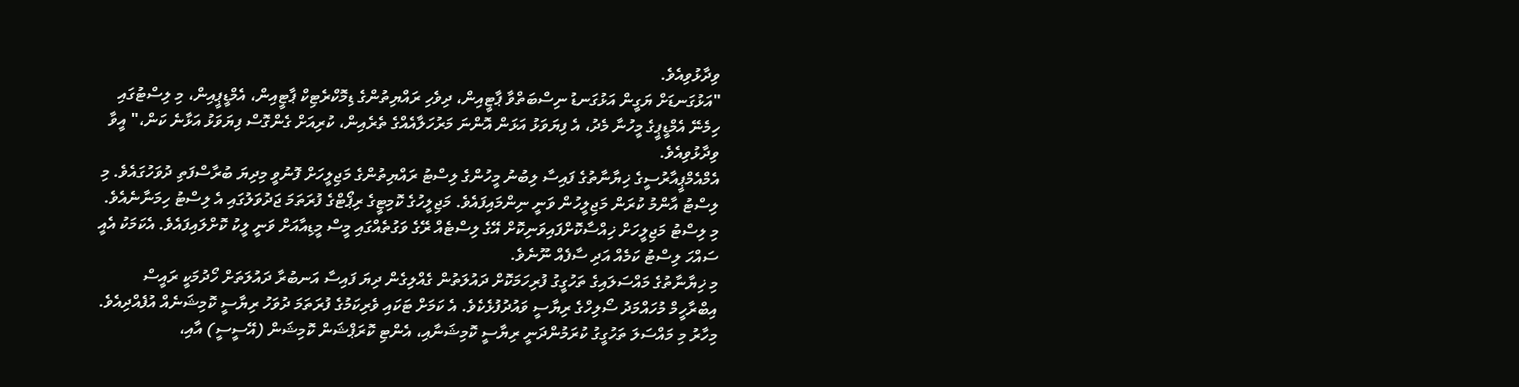ވިދާޅުވިއެވެ.
"އަޅުގަނޑަށް ޔަގީން އަޅުގަނޑު ނިސްބަތްވާ ޕާޓީއިން، ދިވެހި ރައްޔިތުންގެ ޑިމޮކްރެޓިކް ޕާޓީއިން، އެމްޑީޕީއިން، މި ލިސްޓުގައި ހިމެނޭ އެމްޑީޕީގެ މީހުނާ މެދު، އެ ފިޔަވަޅު އަޅަން އޮންނަ މަރުހަލާއެއްގެ ތެރެއިން، ކުރިއަށް ގެންގޮސް ފިޔަވަޅު އަޅާނެ ކަން،" އީވާ ވިދާޅުވިއެވެ.
އެމްއެމްޕީއާރުސީގެ ޚިޔާނާތުގެ ފައިސާ ލިބުނު މީހުންގެ ލިސްޓު ރައްޔިތުންގެ މަޖިލީހަށް ފޮނުވީ މިދިޔަ ބުރާސްފަތި ދުވަހުގައެވެ. މި ލިސްޓު އާންމު ކުރަން މަޖިލީހުން ވަނީ ނިންމައިފައެވެ. މަޖިލީހުގެ ކޮމިޓީގެ ރިޕޯޓްގެ ފުރަތަމަ ޖަދުވަލުގައި އެ ލިސްޓު ހިމަނާނެއެވެ. މި ލިސްޓު މަޖިލީހަށް ޚިއްސާކޮށްފައިވަނިކޮށް އޭގެ ލިސްޓެއް ރޭގެ ވަގުތެއްގައި މީސް މީޑިއާއަށް ވަނީ ލީކު ކޮށްލައިފައެވެ. އެކަމަކު އެއީ ސައްހަ ލިސްޓު ކަމެއް އަދި ސާފެއް ނޫނެވެ.
މި ޚިޔާނާތުގެ މައްސަލައިގެ ތަހުގީގު ފުރިހަމަކޮށް ދައުލަތުން ގެއްލިގެން ދިޔަ ފައިސާ އަނބުރާ ދައުލަތަށް ހޯދުމަކީ ރައީސް އިބްރާހީމް މުހައްމަދު ސޯލިހްގެ ރިޔާސީ ވައުދުފުޅެކެވެ. އެ ކަމަށް ޓަކައި ވެރިކަމުގެ ފުރަތަމަ ދުވަހު ރިޔާސީ ކޮމިޝަނެއް އުފެއްދިއެވެ. މިހާރު މި މައްސަލަ ތަހުގީގު ކުރަމުންދަނީ ރިޔާސީ ކޮމިޝަނާއި، އެންޓި ކޮރަޕްޝަން ކޮމިޝަން (އޭސީސީ) އާއި،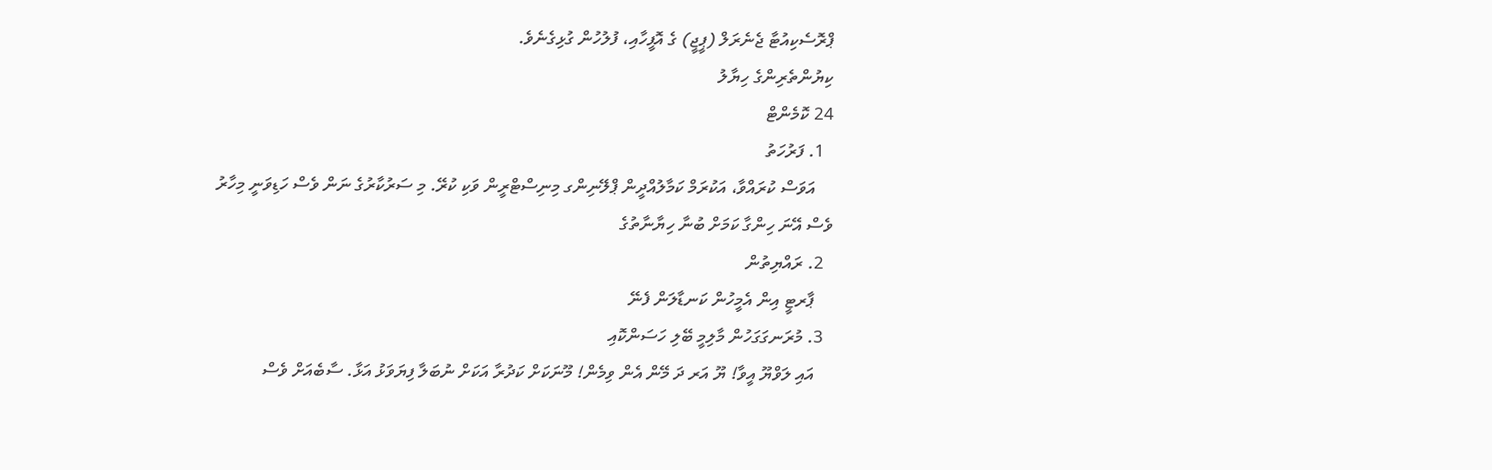ޕްރޮސެކިއުޓާ ޖެނެރަލް (ޕީޖީ) ގެ އޮފީހާއި، ފުލުހުން ގުޅިގެނެވެ.
ކިޔުންތެރިންގެ ހިޔާލު
24 ކޮމެންޓް
  1. ފަރުހަތު
    އަވަސް ކުރައްވާ، އަކުރަމް ކަމާލުއްދީން ޕްލޭނިންގ މިނިސްޓްރީން ވަކި ކުރޭ. މި ސަރުކާރުގެ ނަން ވެސް ހަޑިވަނީ މިހާރު ވެސް އޭނަ ހިންގާ ކަމަށް ބުނާ ހިޔާނާތުގެ
  2. ރައްޔިތުން
    ޕާރޓީ އިން އެމީހުން ކަނޑާލަން ފެނޭ
  3. މުރަނގަގަހުން މާލިމީ ބޭލި ހަސަންކޮއި
    އައި ލަވްޔޫ އީވާ! ޔޫ އަރ ދަ މޭން އެން ވިމެން! މޫނަކަށް ކަދުރާ އަކަށް ނުބަލާ ފިޔަވަޅު އަޅާ. ސާބެއަށް ވެސް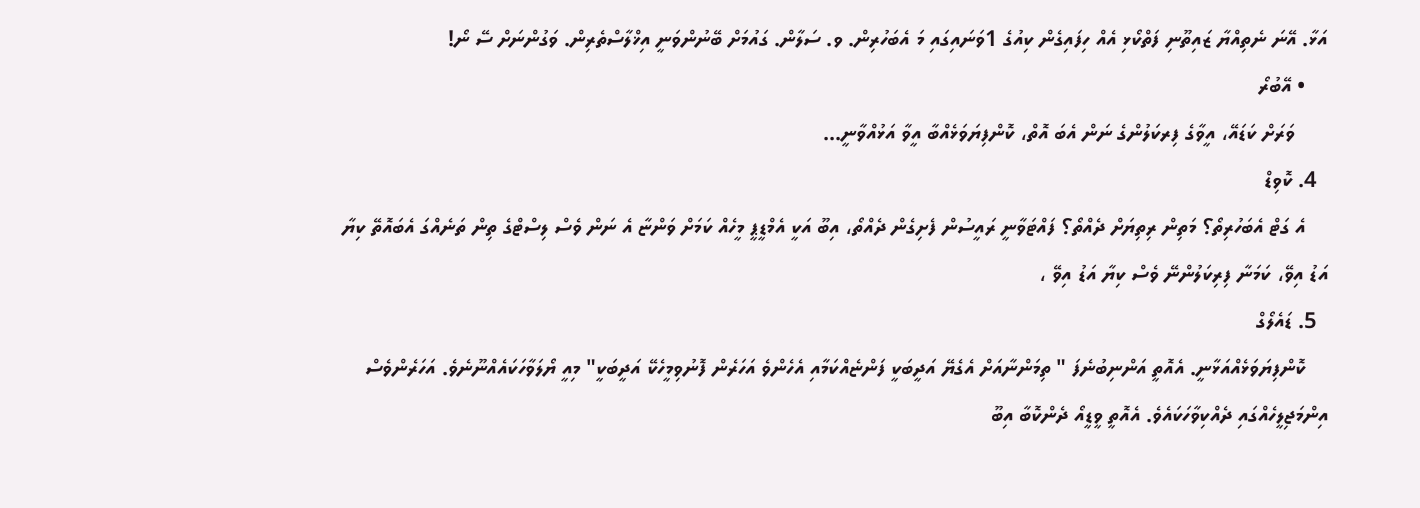އަޅާ. އޭނަ ނެތިއްޔާ ޒައިތޫނި ފަތްކޯޅި އެއް ހިފައިގެން ކިއުގެ 1ވަނައިގައި މަ އެބަހުރިން. ވ. ސަލާން. ގައުމަށް ބޭނުންވަނީ އިޚްލާސްތެރިން. ވަގުންނަށް ސޭ ނޯ!
    • އޭބުރޯ
      ވަރަށް ކަޑައޭ، އީވާގެ ފިރކަލުންގެ ނަން އެބަ އޮތް، ކޮންފިޔަވަޅެއްބާ އީވާ އަޅުއްވާނީ...
  4. ކޮވިޑް
    އެ ގަޓް އެބަހުރިތޯ؟ މަތިން ރިތިޔަށް ދެއްތޯ؟ ފައްޓަވާނީ ރައީސުން ފެށިގެން ދެއްތޯ، އިބޫ އަކީ އެމްޑީޕީ މީހެއް ކަމަށް ވަންޏާ އެ ނަން ވެސް ލިސްޓްގެ ތިން ތަނެއްގަ އެބައޮތޭ ކިޔާ އަޑު އިވޭ، ކަމަނާ ފިރިކަލުންނޭ ވެސް ކިޔާ އަޑު އިވޭ ،
  5. ޑައެލޯގް
    ކޮންފިޔަވަޅެއްއަޅާނީ. އެއޮތީ އަންނިބުނެފަ " ތިމަންނާއަށް އެގެޔޭ އަދީބަކީ ފަންޏެއްކަމާއި އެހެންވެ އަހަރެން ފޮނުވިމީހެކޭ އަދީބަކީ" މިއީ ޔޯލަވާހަކައެއްނޫނެވެ. އަހަރެންވެސް އިންމަޖިލީހެއްގައި ދެއްކިވާހަކައެވެ. އެއޮތީ ވީޑީއޯ ދެންކޮބާ އިބޫ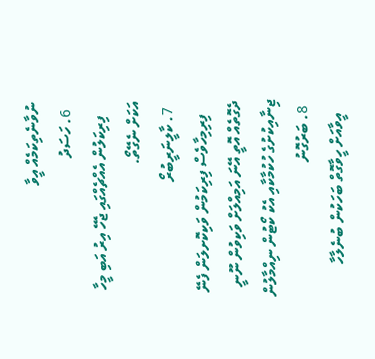ނުވާނެތިކަމެއް އީވާ
  6. ހަސަދު
    ފިރިކަލުން އެއްޗެއްގައި ޖެހޭ އިރު އަބި މީހާ އަކަށް ނެގޭތޯ.
  7. ކާލީނަރީބުރޯ
    ފިރިމިހާވެސް ފިރިކަމުން ވަކިކޮށލަން ފެނޭ ދެގޮތެއް އޮތީ އޭނަ އަމިއްލަށް ވަކިވުން ނޫނީ ޖިނާއިކުށުގެ ހުކުމާކާއި އެކު ކޯޓުން ނިއްމާލުން
  8. ބަރުގޮނު
    އީވާއަށް ހީވާގޮތް ބަހަކުން ބުނެލާހާ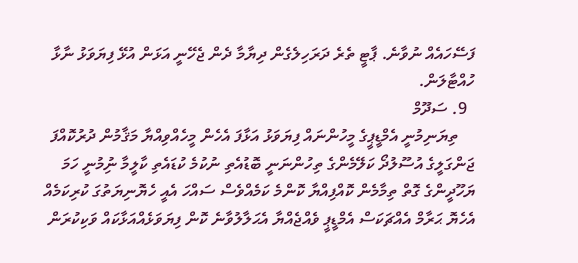ފަސޭހައެއް ނުވާނެ. ޕާޓީ ތެރެ ދަރަހިލެގެން ދިޔާމާ ދެން ޖެހޭނީ އަޅަން އުޅޭ ފިޔަވަޅު ނާޅާ ހުއްޓާލަން.
  9. ސަދޫމް
    ތިޔަނިމުނީ އެމްޑީޕީގެ މީހުންނައް ފިޔަވަޅު އަޅާފަ އެހެން މީހެއްވިއްޔާ މަޤާމުން ދުރުކޮއްފަ ޖަންގަލީގެ އުސޫލުދޯ ކަލޭމެންގެ ތިހުންނަނީ ބޮޑުއެތި ނުކުމެ ކުޑައެތި ކާލީމާ ނުިމުނީ ހަމަ ޔަހޫދީންގެ ގޮތް ތިމާމެން ކޮއްފިއްޔާ ކޮންމެ ކަމެއްވެސް ސައްހަ އެއީ ހެޔޮނިޔަތުގަ ކުރިކަމެއް އެހެޔޮ ޙަރާމް އެއްޗަކަސް އެމްޑީޕީ ވެއްޖެއްޔާ އެޙަލާލުވާނެ ކޮން ފިޔަވަޅެއްއަޅާކައް ވަކިކުރަން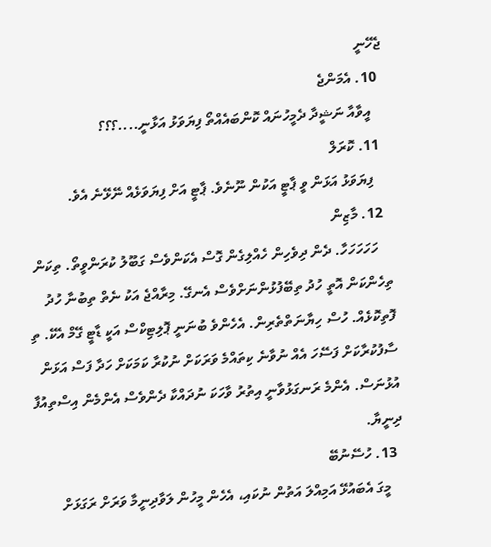ޖެހޭނީ
  10. އެމަންޖެ
    އީވާއާ ނަޝީދާ ދެމީހުނައް ކޮންބައެއްތޯ ފިޔަވަޅު އަޅާނީ....؟؟؟
  11. ކޮރަލް
    ފިޔަވަޅު އަޅަން ވީ ޕާޓީ އަކުން ނޫނެވެ. ޕާޓީ އަށް ފިޔަވަޅެއް ނޭޅޭނެ އެވެ.
  12. މާޒިން
    ހަހަހަހަހާ. ދެން ދިވެހިން ހެއްލިގެން ގޮސް އެކަންވެސް ގަބޫލު ކުރަންވީތޯ. ތިކަން ތިހެންކަން އޮތީ ހުދު ތިބޭފުޅުންނަށްވެސް އެނގޭ. މިރާއްޖެ އަކު ނެތް ތިބުނާ ހުދު ފޮތިކޮޅެއް. ހުސް ހިޔާނަތްތެރިން. އެހެންވެ ބުނަނީ ޕޮލިޓިކްސް އަކީ ޑާޓީ ގޭމް އެކޭ. ތި ސާފުކުރާކަށް ފަސޭހަ އެއް ނުވާނެ ކިތައްމެ ވަރަކަށް ނުކުރާ ކަމަކަށް ހަދާ ފަސް އަޅަން އުޅުނަސް. އެންމެ ރަނގަޅުވާނީ އިތުރު ވާހަކަ ނުދައްކާ ދެންވެސް އެންމެން އިސްތިއުފާ ދިނީޔާ.
  13. ހުސޭނުބޭ
    މީގަ އެބައުޅޭ އަމިއްލަ އަތުން ނުކައި، އެހެން މީހުން ލަވާދިނީމާ ވަރަށް ރަގަޅަށް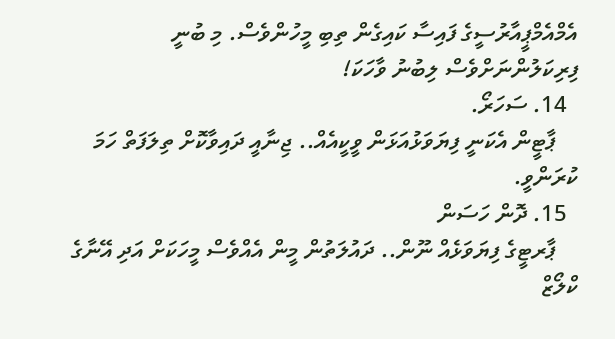އެމްއެމްޕީއާރުސީގެ ފައިސާ ކައިގެން ތިބި މީހުންވެސް. މި ބުނީ ފިރިކަލުންނަށްވެސް ލިބުނު ވާހަކަ!
  14. ސަހަރޯ.
    ޕާޓީން އެކަނީ ފިޔަވަޅުއަޅަން ވީކީއެއް.. ޖިނާއީ ދައިވާކޮށް ތިލަފަތް ހަމަ ކުރަންވީ.
  15. ދޮން ހަސަން
    ޕާރޓީގެ ފިޔަވަޅެއް ނޫން.. ދައުލަތުން މީން އެއްވެސް މީހަކަށް އަދި އޭނާގެ ކްލޯޒް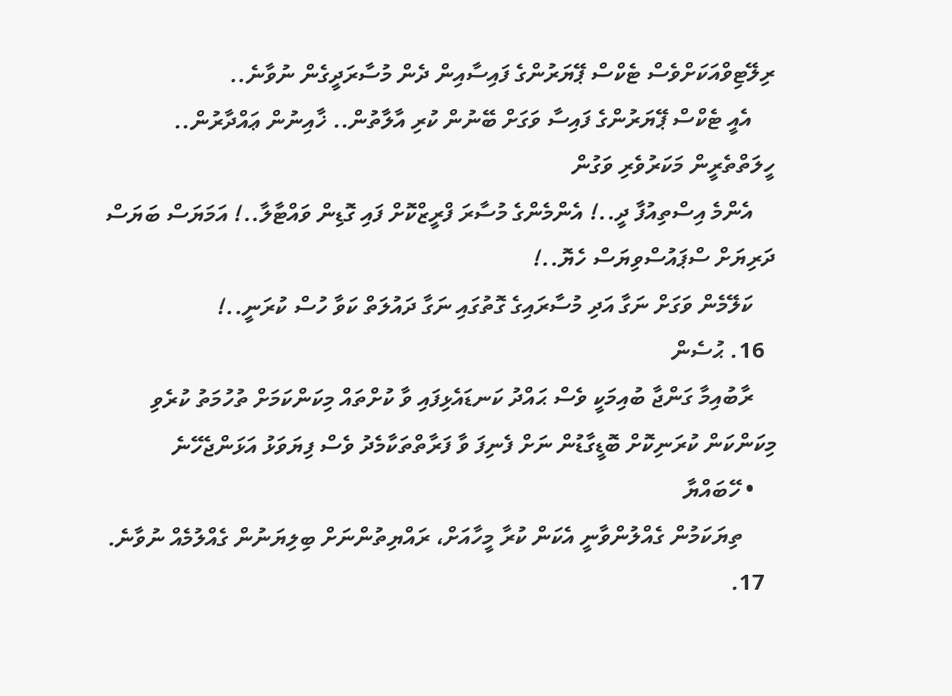ރިލޭޓިވްއަކަށްވެސް ޓެކްސް ޕޭޔަރުންގެ ފައިސާއިން ދެން މުސާރަދީގެން ނުވާނެ..
    އެއީ ޓެކްސް ޕޭޔަރުންގެ ފައިސާ ވަގަށް ބޭނުން ކުރި އާލާތުން.. ޚާއިނުން ޢައްދާރުން.. ހީލަތްތެރީން މަކަރުވެރި ވަގުން
    އެންމެ އިސްތިއުފާ ދީ..! އެންމެންގެ މުސާރަ ފްރީޒްކޮށް ފައި ގޮޑިން ވައްޓާލާ..! އަމަޔަސް ބަޔަސް ދަރިޔަށް ސްޕައުސްވިޔަސް ހެޔޮ..!
    ކަލޭމެން ވަގަށް ނަގާ އަދި މުސާރައިގެ ގޮތުގައި ނަގާ ދައުލަތް ކަވާ ހުސް ކުރަނީ..!
  16. ޙުސެން
    ރާބުއިމާ ގަންޖާ ބުއިމަކީ ވެސް ޙައްދު ކަނޑައެޅިފައި ވާ ކުށްތައް މިކަންކަމަށް ތުހުމަތު ކުރެވި މިކަންކަން ކުރަނިކޮށް ބޮޑީގާޑުން ނަށް ފެނިފަ ވާ ފަރާތްތަކާމެދު ވެސް ފިޔަވަޅު އަޅަންޖެހޭނެ
    • ހޭބައްޔާ
      ތިޔަކަމުން ގެއްލުންވާނީ އެކަން ކުރާ މީހާއަށް، ރައްޔިތުންނަށް ބިލިޔަނުން ގެއްލުމެއް ނުވާނެ.
  17.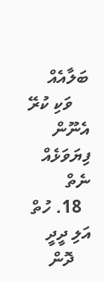ބަލާއެއް
    ވަކި ކުރޭ އެނޫން ފިޔަވަޅެއް ނެތް
  18. ހުތް އަލި ދީދީ
    ދޮން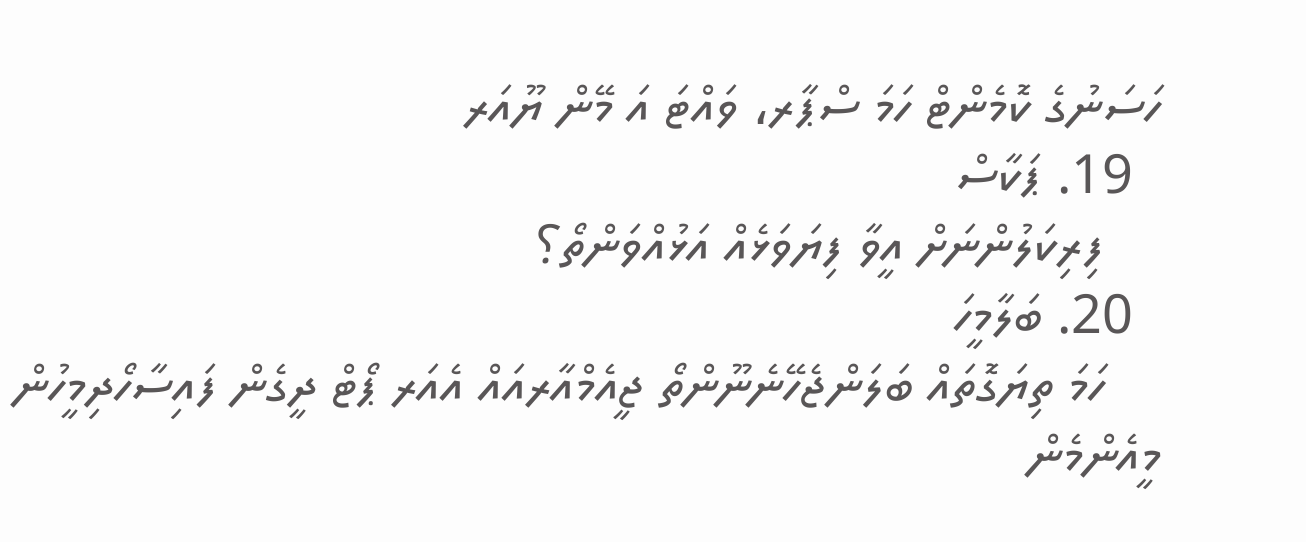ހަސަނުގެ ކޮމެންޓް ހަމަ ސްޕާރ، ވައްޓަ އަ މޭން ޔޫއަރ
  19. ޕަކާސް
    ފިރިކަލުންނަށް އީވާ ފިޔަވަޅެއް އަޅުއްވަންތޯ؟
  20. ބަލާމީހަ
    ހަމަ ތިޔަގޮތައް ބަލަންޖެހޭނެނޫންތޯ ޖީއެމްއާރއައް އެއަރ ޕޯޓް ދީގެން ފައިސާހޯދިމީހުން މީއެންމެން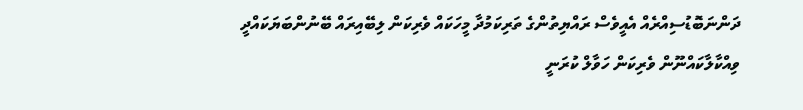ދަންނަބޮޑުސިއްރެއް އެއީވެސް ރައްޔިތުންގެ ތަރިކަމުދާ މީހަކައް ވެރިކަން ލިބޭއިރައް ބޭނުންބަޔަކައްދީ ވިއްކާލާކައްނޫން ވެރިކަން ހަވާލް ކުރަނީ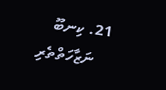21. ކިނބޫ
    ނަޒާހަތްތެރި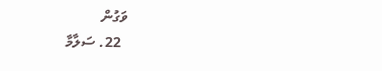ވަގުން
  22. ސަލާމާ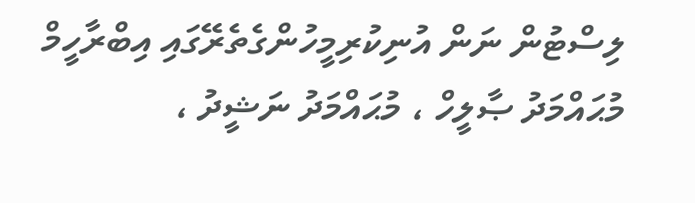ލިސްޓުން ނަން އުނިކުރިމީހުންގެތެރޭގައި އިބްރާހީމް މުޙައްމަދު ޞާލީހް ، މުޙައްމަދު ނަޝީދު ،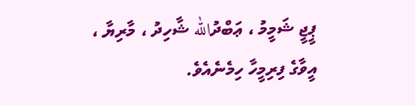ޕީޖީ ޝަމީމު ، ޢަބްދުالله ޝާހިދު ، މާރިޔާ ، އީވާގެ ފިރިމީހާ ހިމެނެއެވެ.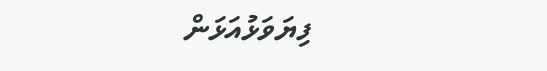ފިޔަވަޅުއަޅަން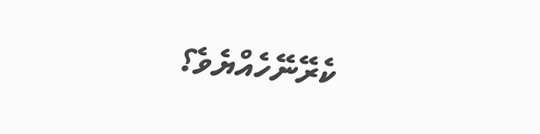ކެރޭނޭހެއްޔެވެ؟